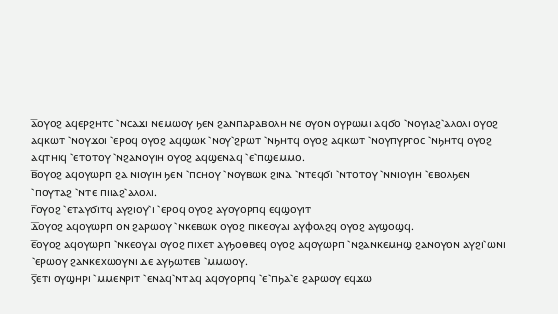ⲁ̅ⲟⲩⲟϩ ⲁϥⲉⲣϩⲏⲧⲥ ⳿ⲛⲥⲁϫⲓ ⲛⲉⲙⲱⲟⲩ ϧⲉⲛ ϩⲁⲛⲡⲁⲣⲁⲃⲟⲗⲏ ⲛⲉ ⲟⲩⲟⲛ ⲟⲩⲣⲱⲙⲓ ⲁϥϭⲟ ⳿ⲛⲟⲩⲓⲁϩ⳿ⲁⲗⲟⲗⲓ ⲟⲩⲟϩ ⲁϥⲕⲱⲧ ⳿ⲛⲟⲩϫⲟⲓ ⳿ⲉⲣⲟϥ ⲟⲩⲟϩ ⲁϥϣⲱⲕ ⳿ⲛⲟⲩ⳿ϩⲣⲱⲧ ⳿ⲛϧⲏⲧϥ ⲟⲩⲟϩ ⲁϥⲕⲱⲧ ⳿ⲛⲟⲩⲡⲩⲣⲅⲟⲥ ⳿ⲛϧⲏⲧϥ ⲟⲩⲟϩ ⲁϥⲧⲏⲓϥ ⳿ⲉⲧⲟⲧⲟⲩ ⳿ⲛϩⲁⲛⲟⲩⲓⲏ ⲟⲩⲟϩ ⲁϥϣⲉⲛⲁϥ ⳿ⲉ⳿ⲡϣⲉⲙⲙⲟ.
ⲃ̅ⲟⲩⲟϩ ⲁϥⲟⲩⲱⲣⲡ ϩⲁ ⲛⲓⲟⲩⲓⲏ ϧⲉⲛ ⳿ⲡⲥⲏⲟⲩ ⳿ⲛⲟⲩⲃⲱⲕ ϩⲓⲛⲁ ⳿ⲛⲧⲉϥϭⲓ ⳿ⲛⲧⲟⲧⲟⲩ ⳿ⲛⲛⲓⲟⲩⲓⲏ ⳿ⲉⲃⲟⲗϧⲉⲛ ⳿ⲡⲟⲩⲧⲁϩ ⳿ⲛⲧⲉ ⲡⲓⲓⲁϩ⳿ⲁⲗⲟⲗⲓ.
ⲅ̅ⲟⲩⲟϩ ⳿ⲉⲧⲁⲩϭⲓⲧϥ ⲁⲩϩⲓⲟⲩ⳿ⲓ ⳿ⲉⲣⲟϥ ⲟⲩⲟϩ ⲁⲩⲟⲩⲟⲣⲡϥ ⲉϥϣⲟⲩⲓⲧ
ⲇ̅ⲟⲩⲟϩ ⲁϥⲟⲩⲱⲣⲡ ⲟⲛ ϩⲁⲣⲱⲟⲩ ⳿ⲛⲕⲉⲃⲱⲕ ⲟⲩⲟϩ ⲡⲓⲕⲉⲟⲩⲁⲓ ⲁⲩⲫⲟⲗϩϥ ⲟⲩⲟϩ ⲁⲩϣⲟϣϥ.
ⲉ̅ⲟⲩⲟϩ ⲁϥⲟⲩⲱⲣⲡ ⳿ⲛⲕⲉⲟⲩⲁⲓ ⲟⲩⲟϩ ⲡⲓⲭⲉⲧ ⲁⲩϧⲟⲑⲃⲉϥ ⲟⲩⲟϩ ⲁϥⲟⲩⲱⲣⲡ ⳿ⲛϩⲁⲛⲕⲉⲙⲏϣ ϩⲁⲛⲟⲩⲟⲛ ⲁⲩϩⲓ⳿ⲱⲛⲓ ⳿ⲉⲣⲱⲟⲩ ϩⲁⲛⲕⲉⲭⲱⲟⲩⲛⲓ ⲇⲉ ⲁⲩϧⲱⲧⲉⲃ ⳿ⲙⲙⲱⲟⲩ.
ⲋ̅ⲉⲧⲓ ⲟⲩϣⲏⲣⲓ ⳿ⲙⲙⲉⲛⲣⲓⲧ ⳿ⲉⲛⲁϥ⳿ⲛⲧⲁϥ ⲁϥⲟⲩⲟⲣⲡϥ ⳿ⲉ⳿ⲡϧⲁ⳿ⲉ ϩⲁⲣⲱⲟⲩ ⲉϥϫⲱ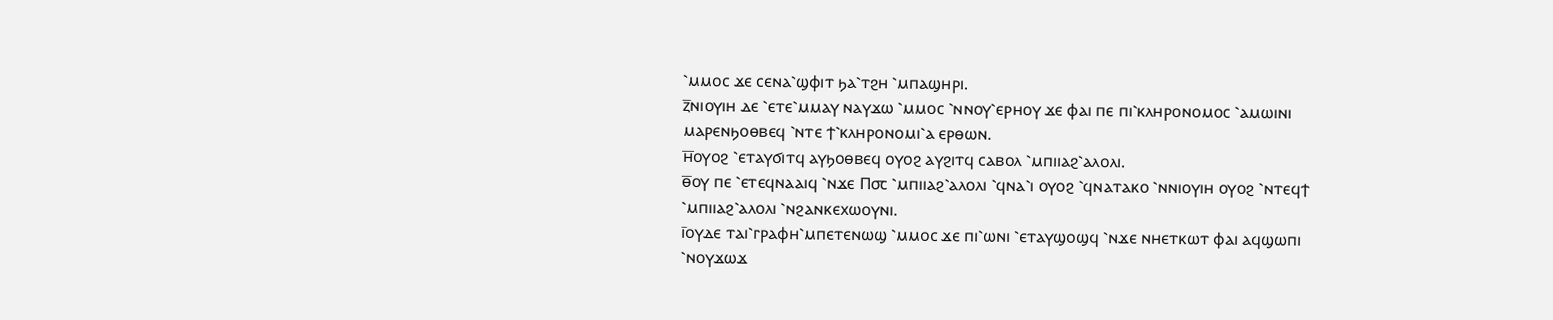⳿ⲙⲙⲟⲥ ϫⲉ ⲥⲉⲛⲁ⳿ϣⲫⲓⲧ ϧⲁ⳿ⲧϩⲏ ⳿ⲙⲡⲁϣⲏⲣⲓ.
ⲍ̅ⲛⲓⲟⲩⲓⲏ ⲇⲉ ⳿ⲉⲧⲉ⳿ⲙⲙⲁⲩ ⲛⲁⲩϫⲱ ⳿ⲙⲙⲟⲥ ⳿ⲛⲛⲟⲩ⳿ⲉⲣⲏⲟⲩ ϫⲉ ⲫⲁⲓ ⲡⲉ ⲡⲓ⳿ⲕⲗⲏⲣⲟⲛⲟⲙⲟⲥ ⳿ⲁⲙⲱⲓⲛⲓ ⲙⲁⲣⲉⲛϧⲟⲑⲃⲉϥ ⳿ⲛⲧⲉ ϯ⳿ⲕⲗⲏⲣⲟⲛⲟⲙⲓ⳿ⲁ ⲉⲣⲑⲱⲛ.
ⲏ̅ⲟⲩⲟϩ ⳿ⲉⲧⲁⲩϭⲓⲧϥ ⲁⲩϧⲟⲑⲃⲉϥ ⲟⲩⲟϩ ⲁⲩϩⲓⲧϥ ⲥⲁⲃⲟⲗ ⳿ⲙⲡⲓⲓⲁϩ⳿ⲁⲗⲟⲗⲓ.
ⲑ̅ⲟⲩ ⲡⲉ ⳿ⲉⲧⲉϥⲛⲁⲁⲓϥ ⳿ⲛϫⲉ Ⲡ⳪ ⳿ⲙⲡⲓⲓⲁϩ⳿ⲁⲗⲟⲗⲓ ⳿ϥⲛⲁ⳿ⲓ ⲟⲩⲟϩ ⳿ϥⲛⲁⲧⲁⲕⲟ ⳿ⲛⲛⲓⲟⲩⲓⲏ ⲟⲩⲟϩ ⳿ⲛⲧⲉϥϯ ⳿ⲙⲡⲓⲓⲁϩ⳿ⲁⲗⲟⲗⲓ ⳿ⲛϩⲁⲛⲕⲉⲭⲱⲟⲩⲛⲓ.
ⲓ̅ⲟⲩⲇⲉ ⲧⲁⲓ⳿ⲅⲣⲁⲫⲏ⳿ⲙⲡⲉⲧⲉⲛⲱϣ ⳿ⲙⲙⲟⲥ ϫⲉ ⲡⲓ⳿ⲱⲛⲓ ⳿ⲉⲧⲁⲩϣⲟϣϥ ⳿ⲛϫⲉ ⲛⲏⲉⲧⲕⲱⲧ ⲫⲁⲓ ⲁϥϣⲱⲡⲓ ⳿ⲛⲟⲩϫⲱϫ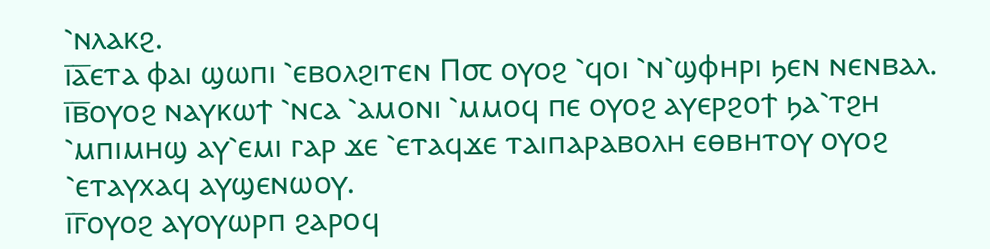⳿ⲛⲗⲁⲕϩ.
ⲓ̅ⲁ̅ⲉⲧⲁ ⲫⲁⲓ ϣⲱⲡⲓ ⳿ⲉⲃⲟⲗϩⲓⲧⲉⲛ Ⲡ⳪ ⲟⲩⲟϩ ⳿ϥⲟⲓ ⳿ⲛ⳿ϣⲫⲏⲣⲓ ϧⲉⲛ ⲛⲉⲛⲃⲁⲗ.
ⲓ̅ⲃ̅ⲟⲩⲟϩ ⲛⲁⲩⲕⲱϯ ⳿ⲛⲥⲁ ⳿ⲁⲙⲟⲛⲓ ⳿ⲙⲙⲟϥ ⲡⲉ ⲟⲩⲟϩ ⲁⲩⲉⲣϩⲟϯ ϧⲁ⳿ⲧϩⲏ ⳿ⲙⲡⲓⲙⲏϣ ⲁⲩ⳿ⲉⲙⲓ ⲅⲁⲣ ϫⲉ ⳿ⲉⲧⲁϥϫⲉ ⲧⲁⲓⲡⲁⲣⲁⲃⲟⲗⲏ ⲉⲑⲃⲏⲧⲟⲩ ⲟⲩⲟϩ ⳿ⲉⲧⲁⲩⲭⲁϥ ⲁⲩϣⲉⲛⲱⲟⲩ.
ⲓ̅ⲅ̅ⲟⲩⲟϩ ⲁⲩⲟⲩⲱⲣⲡ ϩⲁⲣⲟϥ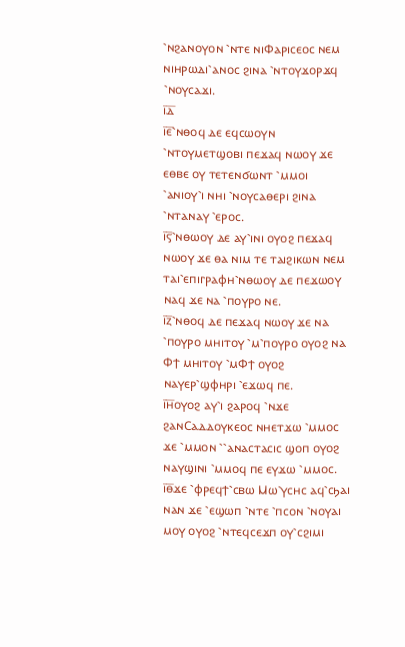⳿ⲛϩⲁⲛⲟⲩⲟⲛ ⳿ⲛⲧⲉ ⲛⲓⲪⲁⲣⲓⲥⲉⲟⲥ ⲛⲉⲙ ⲛⲓⲏⲣⲱⲇⲓ⳿ⲁⲛⲟⲥ ϩⲓⲛⲁ ⳿ⲛⲧⲟⲩϫⲟⲣϫϥ ⳿ⲛⲟⲩⲥⲁϫⲓ.
ⲓ̅ⲇ̅
ⲓ̅ⲉ̅⳿ⲛⲑⲟϥ ⲇⲉ ⲉϥⲥⲱⲟⲩⲛ ⳿ⲛⲧⲟⲩⲙⲉⲧϣⲟⲃⲓ ⲡⲉϫⲁϥ ⲛⲱⲟⲩ ϫⲉ ⲉⲑⲃⲉ ⲟⲩ ⲧⲉⲧⲉⲛϭⲱⲛⲧ ⳿ⲙⲙⲟⲓ ⳿ⲁⲛⲓⲟⲩ⳿ⲓ ⲛⲏⲓ ⳿ⲛⲟⲩⲥⲁⲑⲉⲣⲓ ϩⲓⲛⲁ ⳿ⲛⲧⲁⲛⲁⲩ ⳿ⲉⲣⲟⲥ.
ⲓ̅ⲋ̅⳿ⲛⲑⲱⲟⲩ ⲇⲉ ⲁⲩ⳿ⲓⲛⲓ ⲟⲩⲟϩ ⲡⲉϫⲁϥ ⲛⲱⲟⲩ ϫⲉ ⲑⲁ ⲛⲓⲙ ⲧⲉ ⲧⲁⲓϩⲓⲕⲱⲛ ⲛⲉⲙ ⲧⲁⲓ⳿ⲉⲡⲓⲅⲣⲁⲫⲏ⳿ⲛⲑⲱⲟⲩ ⲇⲉ ⲡⲉϫⲱⲟⲩ ⲛⲁϥ ϫⲉ ⲛⲁ ⳿ⲡⲟⲩⲣⲟ ⲛⲉ.
ⲓ̅ⲍ̅⳿ⲛⲑⲟϥ ⲇⲉ ⲡⲉϫⲁϥ ⲛⲱⲟⲩ ϫⲉ ⲛⲁ ⳿ⲡⲟⲩⲣⲟ ⲙⲏⲓⲧⲟⲩ ⳿ⲙ⳿ⲡⲟⲩⲣⲟ ⲟⲩⲟϩ ⲛⲁ Ⲫϯ ⲙⲏⲓⲧⲟⲩ ⳿ⲙⲪϯ ⲟⲩⲟϩ ⲛⲁⲩⲉⲣ⳿ϣⲫⲏⲣⲓ ⳿ⲉϫⲱϥ ⲡⲉ.
ⲓ̅ⲏ̅ⲟⲩⲟϩ ⲁⲩ⳿ⲓ ϩⲁⲣⲟϥ ⳿ⲛϫⲉ ϩⲁⲛⲤⲁⲇⲇⲟⲩⲕⲉⲟⲥ ⲛⲏⲉⲧϫⲱ ⳿ⲙⲙⲟⲥ ϫⲉ ⳿ⲙⲙⲟⲛ ⳿⳿ⲁⲛⲁⲥⲧⲁⲥⲓⲥ ϣⲟⲡ ⲟⲩⲟϩ ⲛⲁⲩϣⲓⲛⲓ ⳿ⲙⲙⲟϥ ⲡⲉ ⲉⲩϫⲱ ⳿ⲙⲙⲟⲥ.
ⲓ̅ⲑ̅ϫⲉ ⳿ⲫⲣⲉϥϯ⳿ⲥⲃⲱ Ⲙⲱ⳿ⲩⲥⲏⲥ ⲁϥ⳿ⲥϧⲁⲓ ⲛⲁⲛ ϫⲉ ⳿ⲉϣⲱⲡ ⳿ⲛⲧⲉ ⳿ⲡⲥⲟⲛ ⳿ⲛⲟⲩⲁⲓ ⲙⲟⲩ ⲟⲩⲟϩ ⳿ⲛⲧⲉϥⲥⲉϫⲡ ⲟⲩ⳿ⲥϩⲓⲙⲓ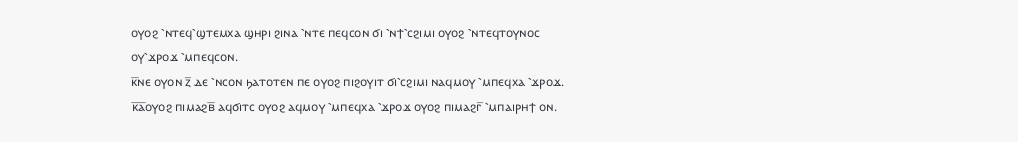ⲟⲩⲟϩ ⳿ⲛⲧⲉϥ⳿ϣⲧⲉⲙⲭⲁ ϣⲏⲣⲓ ϩⲓⲛⲁ ⳿ⲛⲧⲉ ⲡⲉϥⲥⲟⲛ ϭⲓ ⳿ⲛϯ⳿ⲥϩⲓⲙⲓ ⲟⲩⲟϩ ⳿ⲛⲧⲉϥⲧⲟⲩⲛⲟⲥ ⲟⲩ⳿ϫⲣⲟϫ ⳿ⲙⲡⲉϥⲥⲟⲛ.
ⲕ̅ⲛⲉ ⲟⲩⲟⲛ ⲍ̅ ⲇⲉ ⳿ⲛⲥⲟⲛ ϧⲁⲧⲟⲧⲉⲛ ⲡⲉ ⲟⲩⲟϩ ⲡⲓϩⲟⲩⲓⲧ ϭⲓ⳿ⲥϩⲓⲙⲓ ⲛⲁϥⲙⲟⲩ ⳿ⲙⲡⲉϥⲭⲁ ⳿ϫⲣⲟϫ.
ⲕ̅ⲁ̅ⲟⲩⲟϩ ⲡⲓⲙⲁϩⲃ̅ ⲁϥϭⲓⲧⲥ ⲟⲩⲟϩ ⲁϥⲙⲟⲩ ⳿ⲙⲡⲉϥⲭⲁ ⳿ϫⲣⲟϫ ⲟⲩⲟϩ ⲡⲓⲙⲁϩⲅ̅ ⳿ⲙⲡⲁⲓⲣⲏϯ ⲟⲛ.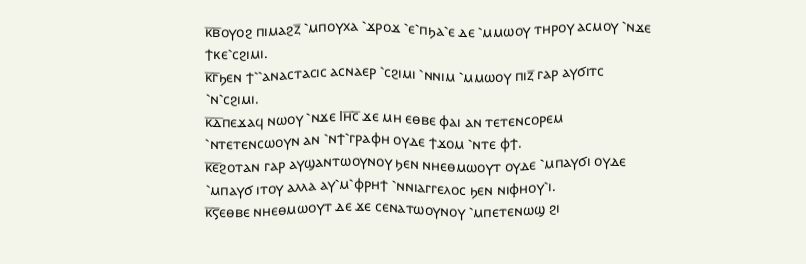ⲕ̅ⲃ̅ⲟⲩⲟϩ ⲡⲓⲙⲁϩⲍ̅ ⳿ⲙⲡⲟⲩⲭⲁ ⳿ϫⲣⲟϫ ⳿ⲉ⳿ⲡϧⲁ⳿ⲉ ⲇⲉ ⳿ⲙⲙⲱⲟⲩ ⲧⲏⲣⲟⲩ ⲁⲥⲙⲟⲩ ⳿ⲛϫⲉ ϯⲕⲉ⳿ⲥϩⲓⲙⲓ.
ⲕ̅ⲅ̅ϧⲉⲛ ϯ⳿⳿ⲁⲛⲁⲥⲧⲁⲥⲓⲥ ⲁⲥⲛⲁⲉⲣ ⳿ⲥϩⲓⲙⲓ ⳿ⲛⲛⲓⲙ ⳿ⲙⲙⲱⲟⲩ ⲡⲓⲍ̅ ⲅⲁⲣ ⲁⲩϭⲓⲧⲥ ⳿ⲛ⳿ⲥϩⲓⲙⲓ.
ⲕ̅ⲇ̅ⲡⲉϫⲁϥ ⲛⲱⲟⲩ ⳿ⲛϫⲉ Ⲓⲏ̅ⲥ̅ ϫⲉ ⲙⲏ ⲉⲑⲃⲉ ⲫⲁⲓ ⲁⲛ ⲧⲉⲧⲉⲛⲥⲟⲣⲉⲙ ⳿ⲛⲧⲉⲧⲉⲛⲥⲱⲟⲩⲛ ⲁⲛ ⳿ⲛϯ⳿ⲅⲣⲁⲫⲏ ⲟⲩⲇⲉ ϯϫⲟⲙ ⳿ⲛⲧⲉ ⲫϯ.
ⲕ̅ⲉ̅ϩⲟⲧⲁⲛ ⲅⲁⲣ ⲁⲩϣⲁⲛⲧⲱⲟⲩⲛⲟⲩ ϧⲉⲛ ⲛⲏⲉⲑⲙⲱⲟⲩⲧ ⲟⲩⲇⲉ ⳿ⲙⲡⲁⲩϭⲓ ⲟⲩⲇⲉ ⳿ⲙⲡⲁⲩϭ ⲓⲧⲟⲩ ⲁⲗⲗⲁ ⲁⲩ⳿ⲙ⳿ⲫⲣⲏϯ ⳿ⲛⲛⲓⲁⲅⲅⲉⲗⲟⲥ ϧⲉⲛ ⲛⲓⲫⲏⲟⲩ⳿ⲓ.
ⲕ̅ⲋ̅ⲉⲑⲃⲉ ⲛⲏⲉⲑⲙⲱⲟⲩⲧ ⲇⲉ ϫⲉ ⲥⲉⲛⲁⲧⲱⲟⲩⲛⲟⲩ ⳿ⲙⲡⲉⲧⲉⲛⲱϣ ϩⲓ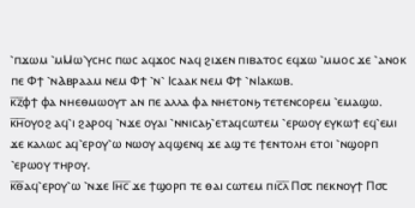⳿ⲡϫⲱⲙ ⳿ⲙⲘⲱ⳿ⲩⲥⲏⲥ ⲡⲱⲥ ⲁϥϫⲟⲥ ⲛⲁϥ ϩⲓϫⲉⲛ ⲡⲓⲃⲁⲧⲟⲥ ⲉϥϫⲱ ⳿ⲙⲙⲟⲥ ϫⲉ ⳿ⲁⲛⲟⲕ ⲡⲉ Ⲫϯ ⳿ⲛⲀⲃⲣⲁⲁⲙ ⲛⲉⲙ Ⲫϯ ⳿ⲛ⳿ Ⲓⲥⲁⲁⲕ ⲛⲉⲙ Ⲫϯ ⳿ⲛⲒⲁⲕⲱⲃ.
ⲕ̅ⲍ̅ⲫϯ ⲫⲁ ⲛⲏⲉⲑⲙⲱⲟⲩⲧ ⲁⲛ ⲡⲉ ⲁⲗⲗⲁ ⲫⲁ ⲛⲏⲉⲧⲟⲛϧ ⲧⲉⲧⲉⲛⲥⲟⲣⲉⲙ ⳿ⲉⲙⲁϣⲱ.
ⲕ̅ⲏ̅ⲟⲩⲟϩ ⲁϥ⳿ⲓ ϩⲁⲣⲟϥ ⳿ⲛϫⲉ ⲟⲩⲁⲓ ⳿ⲛⲛⲓⲥⲁϧ⳿ⲉⲧⲁϥⲥⲱⲧⲉⲙ ⳿ⲉⲣⲱⲟⲩ ⲉⲩⲕⲱϯ ⲉϥ⳿ⲉⲙⲓ ϫⲉ ⲕⲁⲗⲱⲥ ⲁϥ⳿ⲉⲣⲟⲩ⳿ⲱ ⲛⲱⲟⲩ ⲁϥϣⲉⲛϥ ϫⲉ ⲁϣ ⲧⲉ ϯⲉⲛⲧⲟⲗⲏ ⲉⲧⲟⲓ ⳿ⲛϣⲟⲣⲡ ⳿ⲉⲣⲱⲟⲩ ⲧⲏⲣⲟⲩ.
ⲕ̅ⲑ̅ⲁϥ⳿ⲉⲣⲟⲩ⳿ⲱ ⳿ⲛϫⲉ Ⲓⲏ̅ⲥ̅ ϫⲉ ϯϣⲟⲣⲡ ⲧⲉ ⲑⲁⲓ ⲥⲱⲧⲉⲙ ⲡⲓⲥ̅ⲗ̅ Ⲡ⳪ ⲡⲉⲕⲛⲟⲩϯ Ⲡ⳪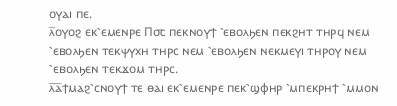ⲟⲩⲁⲓ ⲡⲉ.
ⲗ̅ⲟⲩⲟϩ ⲉⲕ⳿ⲉⲙⲉⲛⲣⲉ Ⲡ⳪ ⲡⲉⲕⲛⲟⲩϯ ⳿ⲉⲃⲟⲗϧⲉⲛ ⲡⲉⲕϩⲏⲧ ⲧⲏⲣϥ ⲛⲉⲙ ⳿ⲉⲃⲟⲗϧⲉⲛ ⲧⲉⲕⲯⲩⲭⲏ ⲧⲏⲣⲥ ⲛⲉⲙ ⳿ⲉⲃⲟⲗϧⲉⲛ ⲛⲉⲕⲙⲉⲩⲓ ⲧⲏⲣⲟⲩ ⲛⲉⲙ ⳿ⲉⲃⲟⲗϧⲉⲛ ⲧⲉⲕϫⲟⲙ ⲧⲏⲣⲥ.
ⲗ̅ⲁ̅ϯⲙⲁϩ⳿ⲥⲛⲟⲩϯ ⲧⲉ ⲑⲁⲓ ⲉⲕ⳿ⲉⲙⲉⲛⲣⲉ ⲡⲉⲕ⳿ϣⲫⲏⲣ ⳿ⲙⲡⲉⲕⲣⲏϯ ⳿ⲙⲙⲟⲛ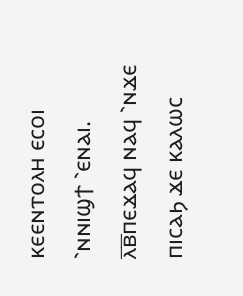ⲕⲉⲉⲛⲧⲟⲗⲏ ⲉⲥⲟⲓ ⳿ⲛⲛⲓϣϯ ⳿ⲉⲛⲁⲓ.
ⲗ̅ⲃ̅ⲡⲉϫⲁϥ ⲛⲁϥ ⳿ⲛϫⲉ ⲡⲓⲥⲁϧ ϫⲉ ⲕⲁⲗⲱⲥ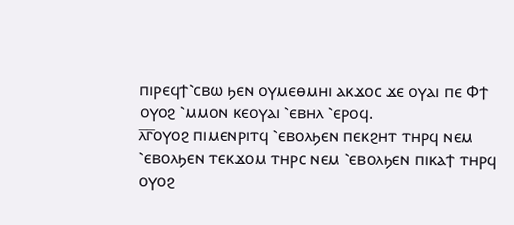ⲡⲓⲣⲉϥϯ⳿ⲥⲃⲱ ϧⲉⲛ ⲟⲩⲙⲉⲑⲙⲏⲓ ⲁⲕϫⲟⲥ ϫⲉ ⲟⲩⲁⲓ ⲡⲉ Ⲫϯ ⲟⲩⲟϩ ⳿ⲙⲙⲟⲛ ⲕⲉⲟⲩⲁⲓ ⳿ⲉⲃⲏⲗ ⳿ⲉⲣⲟϥ.
ⲗ̅ⲅ̅ⲟⲩⲟϩ ⲡⲓⲙⲉⲛⲣⲓⲧϥ ⳿ⲉⲃⲟⲗϧⲉⲛ ⲡⲉⲕϩⲏⲧ ⲧⲏⲣϥ ⲛⲉⲙ ⳿ⲉⲃⲟⲗϧⲉⲛ ⲧⲉⲕϫⲟⲙ ⲧⲏⲣⲥ ⲛⲉⲙ ⳿ⲉⲃⲟⲗϧⲉⲛ ⲡⲓⲕⲁϯ ⲧⲏⲣϥ ⲟⲩⲟϩ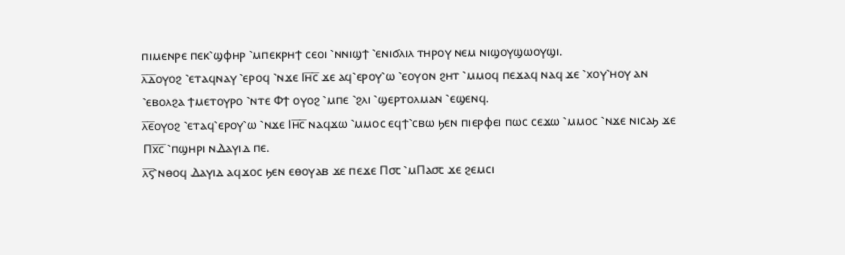ⲡⲓⲙⲉⲛⲣⲉ ⲡⲉⲕ⳿ϣⲫⲏⲣ ⳿ⲙⲡⲉⲕⲣⲏϯ ⲥⲉⲟⲓ ⳿ⲛⲛⲓϣϯ ⳿ⲉⲛⲓϭⲗⲓⲗ ⲧⲏⲣⲟⲩ ⲛⲉⲙ ⲛⲓϣⲟⲩϣⲱⲟⲩϣⲓ.
ⲗ̅ⲇ̅ⲟⲩⲟϩ ⳿ⲉⲧⲁϥⲛⲁⲩ ⳿ⲉⲣⲟϥ ⳿ⲛϫⲉ Ⲓⲏ̅ⲥ̅ ϫⲉ ⲁϥ⳿ⲉⲣⲟⲩ⳿ⲱ ⳿ⲉⲟⲩⲟⲛ ϩⲏⲧ ⳿ⲙⲙⲟϥ ⲡⲉϫⲁϥ ⲛⲁϥ ϫⲉ ⳿ⲭⲟⲩ⳿ⲏⲟⲩ ⲁⲛ ⳿ⲉⲃⲟⲗϩⲁ ϯⲙⲉⲧⲟⲩⲣⲟ ⳿ⲛⲧⲉ Ⲫϯ ⲟⲩⲟϩ ⳿ⲙⲡⲉ ⳿ϩⲗⲓ ⳿ϣⲉⲣⲧⲟⲗⲙⲁⲛ ⳿ⲉϣⲉⲛϥ.
ⲗ̅ⲉ̅ⲟⲩⲟϩ ⳿ⲉⲧⲁϥ⳿ⲉⲣⲟⲩ⳿ⲱ ⳿ⲛϫⲉ Ⲓⲏ̅ⲥ̅ ⲛⲁϥϫⲱ ⳿ⲙⲙⲟⲥ ⲉϥϯ⳿ⲥⲃⲱ ϧⲉⲛ ⲡⲓⲉⲣⲫⲉⲓ ⲡⲱⲥ ⲥⲉϫⲱ ⳿ⲙⲙⲟⲥ ⳿ⲛϫⲉ ⲛⲓⲥⲁϧ ϫⲉ Ⲡⲭ̅ⲥ̅ ⳿ⲡϣⲏⲣⲓ ⲛⲆⲁⲩⲓⲇ ⲡⲉ.
ⲗ̅ⲋ̅⳿ⲛⲑⲟϥ Ⲇⲁⲩⲓⲇ ⲁϥϫⲟⲥ ϧⲉⲛ ⲉⲑⲟⲩⲁⲃ ϫⲉ ⲡⲉϫⲉ Ⲡ⳪ ⳿ⲙⲠⲁ⳪ ϫⲉ ϩⲉⲙⲥⲓ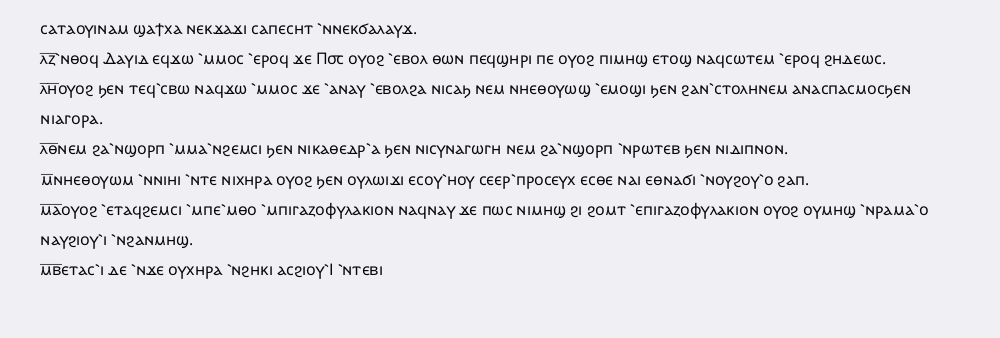ⲥⲁⲧⲁⲟⲩⲓⲛⲁⲙ ϣⲁϯⲭⲁ ⲛⲉⲕϫⲁϫⲓ ⲥⲁⲡⲉⲥⲏⲧ ⳿ⲛⲛⲉⲕϭⲁⲗⲁⲩϫ.
ⲗ̅ⲍ̅⳿ⲛⲑⲟϥ Ⲇⲁⲩⲓⲇ ⲉϥϫⲱ ⳿ⲙⲙⲟⲥ ⳿ⲉⲣⲟϥ ϫⲉ Ⲡ⳪ ⲟⲩⲟϩ ⳿ⲉⲃⲟⲗ ⲑⲱⲛ ⲡⲉϥϣⲏⲣⲓ ⲡⲉ ⲟⲩⲟϩ ⲡⲓⲙⲏϣ ⲉⲧⲟϣ ⲛⲁϥⲥⲱⲧⲉⲙ ⳿ⲉⲣⲟϥ ϩⲏⲇⲉⲱⲥ.
ⲗ̅ⲏ̅ⲟⲩⲟϩ ϧⲉⲛ ⲧⲉϥ⳿ⲥⲃⲱ ⲛⲁϥϫⲱ ⳿ⲙⲙⲟⲥ ϫⲉ ⳿ⲁⲛⲁⲩ ⳿ⲉⲃⲟⲗϩⲁ ⲛⲓⲥⲁϧ ⲛⲉⲙ ⲛⲏⲉⲑⲟⲩⲱϣ ⳿ⲉⲙⲟϣⲓ ϧⲉⲛ ϩⲁⲛ⳿ⲥⲧⲟⲗⲏⲛⲉⲙ ⲁⲛⲁⲥⲡⲁⲥⲙⲟⲥϧⲉⲛ ⲛⲓⲁⲅⲟⲣⲁ.
ⲗ̅ⲑ̅ⲛⲉⲙ ϩⲁ⳿ⲛϣⲟⲣⲡ ⳿ⲙⲙⲁ⳿ⲛϩⲉⲙⲥⲓ ϧⲉⲛ ⲛⲓⲕⲁⲑⲉⲇⲣ⳿ⲁ ϧⲉⲛ ⲛⲓⲥⲩⲛⲁⲅⲱⲅⲏ ⲛⲉⲙ ϩⲁ⳿ⲛϣⲟⲣⲡ ⳿ⲛⲣⲱⲧⲉⲃ ϧⲉⲛ ⲛⲓⲇⲓⲡⲛⲟⲛ.
ⲙ̅ⲛⲏⲉⲑⲟⲩⲱⲙ ⳿ⲛⲛⲓⲏⲓ ⳿ⲛⲧⲉ ⲛⲓⲭⲏⲣⲁ ⲟⲩⲟϩ ϧⲉⲛ ⲟⲩⲗⲱⲓϫⲓ ⲉⲥⲟⲩ⳿ⲏⲟⲩ ⲥⲉⲉⲣ⳿ⲡⲣⲟⲥⲉⲩⲭ ⲉⲥⲑⲉ ⲛⲁⲓ ⲉⲑⲛⲁϭⲓ ⳿ⲛⲟⲩϩⲟⲩ⳿ⲟ ϩⲁⲡ.
ⲙ̅ⲁ̅ⲟⲩⲟϩ ⳿ⲉⲧⲁϥϩⲉⲙⲥⲓ ⳿ⲙⲡⲉ⳿ⲙⲑⲟ ⳿ⲙⲡⲓⲅⲁⲍⲟⲫⲩⲗⲁⲕⲓⲟⲛ ⲛⲁϥⲛⲁⲩ ϫⲉ ⲡⲱⲥ ⲛⲓⲙⲏϣ ϩⲓ ϩⲟⲙⲧ ⳿ⲉⲡⲓⲅⲁⲍⲟⲫⲩⲗⲁⲕⲓⲟⲛ ⲟⲩⲟϩ ⲟⲩⲙⲏϣ ⳿ⲛⲣⲁⲙⲁ⳿ⲟ ⲛⲁⲩϩⲓⲟⲩ⳿ⲓ ⳿ⲛϩⲁⲛⲙⲏϣ.
ⲙ̅ⲃ̅ⲉⲧⲁⲥ⳿ⲓ ⲇⲉ ⳿ⲛϫⲉ ⲟⲩⲭⲏⲣⲁ ⳿ⲛϩⲏⲕⲓ ⲁⲥϩⲓⲟⲩ⳿Ⲓ ⳿ⲛⲧⲉⲃⲓ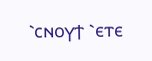⳿ⲥⲛⲟⲩϯ ⳿ⲉⲧⲉ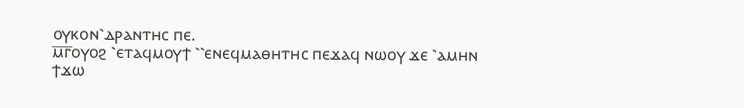ⲟⲩⲕⲟⲛ⳿ⲇⲣⲁⲛⲧⲏⲥ ⲡⲉ.
ⲙ̅ⲅ̅ⲟⲩⲟϩ ⳿ⲉⲧⲁϥⲙⲟⲩϯ ⳿⳿ⲉⲛⲉϥⲙⲁⲑⲏⲧⲏⲥ ⲡⲉϫⲁϥ ⲛⲱⲟⲩ ϫⲉ ⳿ⲁⲙⲏⲛ ϯϫⲱ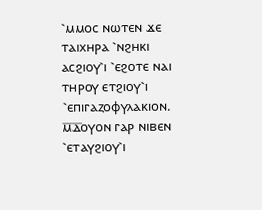⳿ⲙⲙⲟⲥ ⲛⲱⲧⲉⲛ ϫⲉ ⲧⲁⲓⲭⲏⲣⲁ ⳿ⲛϩⲏⲕⲓ ⲁⲥϩⲓⲟⲩ⳿ⲓ ⳿ⲉϩⲟⲧⲉ ⲛⲁⲓ ⲧⲏⲣⲟⲩ ⲉⲧϩⲓⲟⲩ⳿ⲓ ⳿ⲉⲡⲓⲅⲁⲍⲟⲫⲩⲗⲁⲕⲓⲟⲛ.
ⲙ̅ⲇ̅ⲟⲩⲟⲛ ⲅⲁⲣ ⲛⲓⲃⲉⲛ ⳿ⲉⲧⲁⲩϩⲓⲟⲩ⳿ⲓ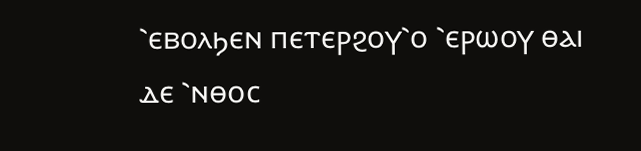⳿ⲉⲃⲟⲗϧⲉⲛ ⲡⲉⲧⲉⲣϩⲟⲩ⳿ⲟ ⳿ⲉⲣⲱⲟⲩ ⲑⲁⲓ ⲇⲉ ⳿ⲛⲑⲟⲥ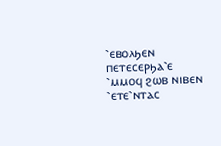⳿ⲉⲃⲟⲗϧⲉⲛ ⲡⲉⲧⲉⲥⲉⲣϧⲁ⳿ⲉ ⳿ⲙⲙⲟϥ ϩⲱⲃ ⲛⲓⲃⲉⲛ ⳿ⲉⲧⲉ⳿ⲛⲧⲁⲥ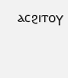ⲁⲥϩⲓⲧⲟⲩ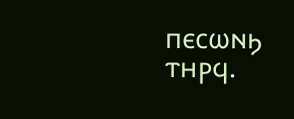ⲡⲉⲥⲱⲛϧ ⲧⲏⲣϥ.